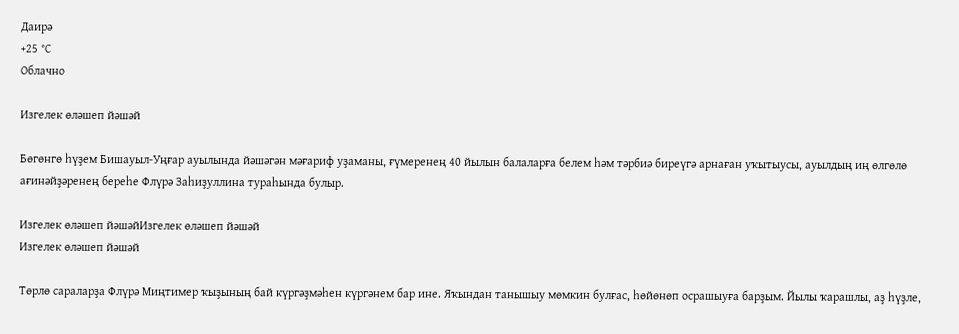Даирә
+25 °С
Облачно

Изгелек өләшеп йәшәй

Бөгөнгө һүҙем Бишауыл-Уңғар ауылында йәшәгән мәғариф уҙаманы, ғүмеренең 40 йылын балаларға белем һәм тәрбиә биреүгә арнаған уҡытыусы, ауылдың иң өлгөлө ағинәйҙәренең береһе Флүрә Заһиҙуллина тураһында булыр.

Изгелек өләшеп йәшәйИзгелек өләшеп йәшәй
Изгелек өләшеп йәшәй

Төрлө сараларҙа Флүрә Миңтимер ҡыҙының бай күргәҙмәһен күргәнем бар ине. Яҡындан танышыу мөмкин булғас, һөйөнөп осрашыуға барҙым. Йылы ҡарашлы, аҙ һүҙле,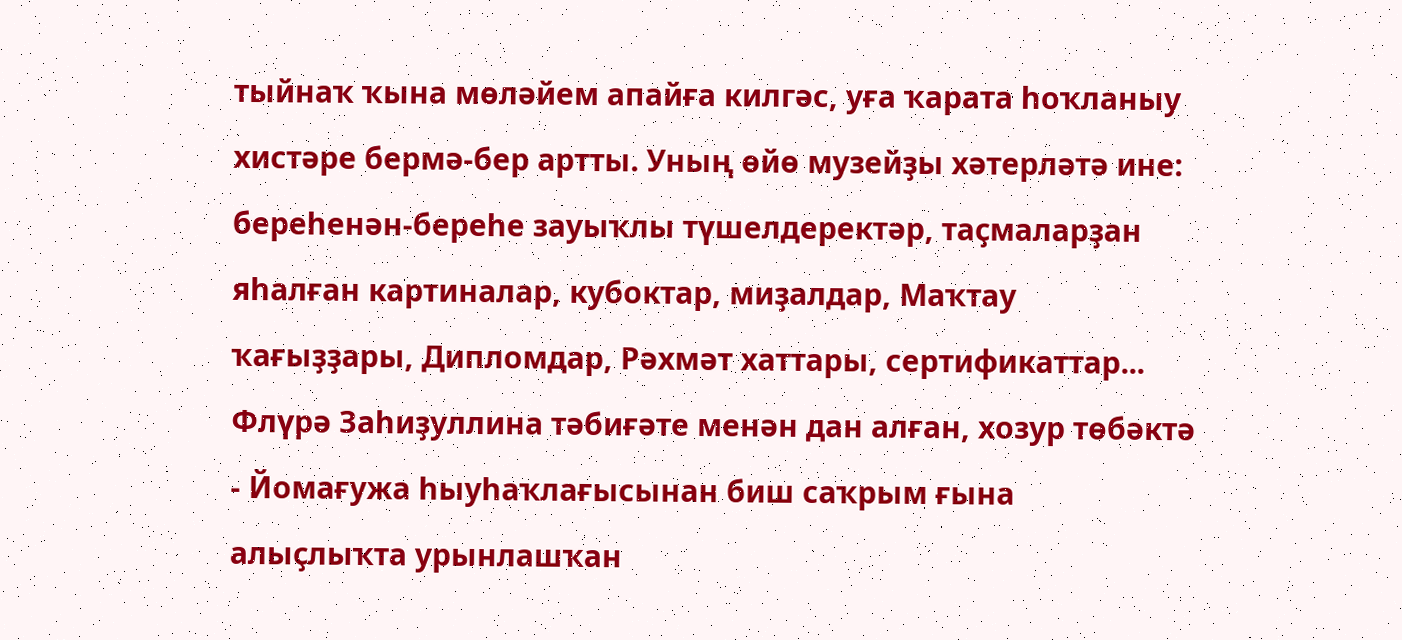тыйнаҡ ҡына мөләйем апайға килгәс, уға ҡарата һоҡланыу хистәре бермә-бер артты. Уның өйө музейҙы хәтерләтә ине: береһенән-береһе зауыҡлы түшелдеректәр, таҫмаларҙан яһалған картиналар, кубоктар, миҙалдар, Маҡтау ҡағыҙҙары, Дипломдар, Рәхмәт хаттары, сертификаттар...
Флүрә Заһиҙуллина тәбиғәте менән дан алған, хозур төбәктә - Йомағужа һыуһаҡлағысынан биш саҡрым ғына алыҫлыҡта урынлашҡан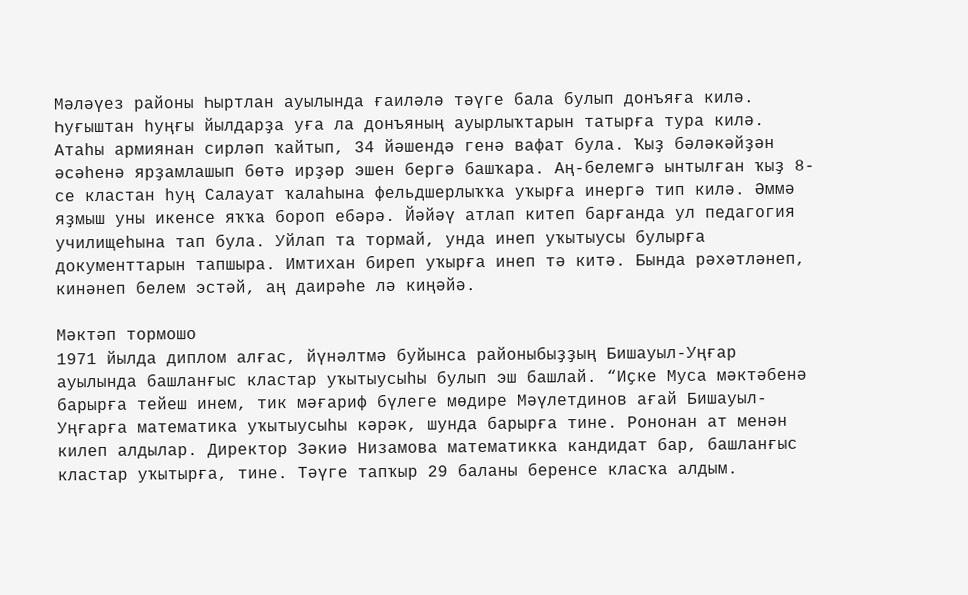Мәләүез районы Һыртлан ауылында ғаиләлә тәүге бала булып донъяға килә. Һуғыштан һуңғы йылдарҙа уға ла донъяның ауырлыҡтарын татырға тура килә. Атаһы армиянан сирләп ҡайтып, 34 йәшендә генә вафат була. Ҡыҙ бәләкәйҙән әсәһенә ярҙамлашып бөтә ирҙәр эшен бергә башҡара. Аң-белемгә ынтылған ҡыҙ 8-се кластан һуң Салауат ҡалаһына фельдшерлыҡҡа уҡырға инергә тип килә. Әммә яҙмыш уны икенсе яҡҡа бороп ебәрә. Йәйәү атлап китеп барғанда ул педагогия училищеһына тап була. Уйлап та тормай, унда инеп уҡытыусы булырға документтарын тапшыра. Имтихан биреп уҡырға инеп тә китә. Бында рәхәтләнеп, кинәнеп белем эстәй, аң даирәһе лә киңәйә.

Мәктәп тормошо
1971 йылда диплом алғас, йүнәлтмә буйынса районыбыҙҙың Бишауыл-Уңғар ауылында башланғыс кластар уҡытыусыһы булып эш башлай. “Иҫке Муса мәктәбенә барырға тейеш инем, тик мәғариф бүлеге мөдире Мәүлетдинов ағай Бишауыл-Уңғарға математика уҡытыусыһы кәрәк, шунда барырға тине. Рононан ат менән килеп алдылар. Директор Зәкиә Низамова математикка кандидат бар, башланғыс кластар уҡытырға, тине. Тәүге тапҡыр 29 баланы беренсе класҡа алдым.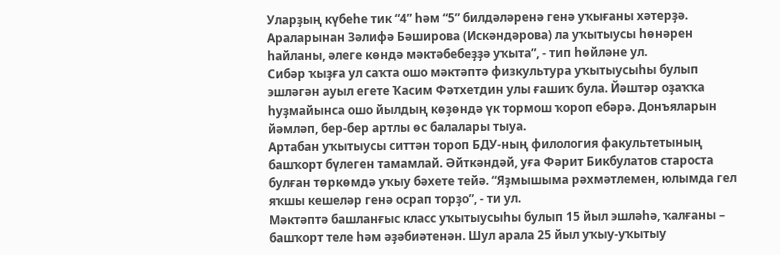Уларҙың күбеһе тик “4” һәм “5” билдәләренә генә уҡығаны хәтерҙә. Араларынан Зәлифә Бәширова (Искәндәрова) ла уҡытыусы һөнәрен һайланы, әлеге көндә мәктәбебеҙҙә уҡыта”, - тип һөйләне ул.
Сибәр ҡыҙға ул саҡта ошо мәктәптә физкультура уҡытыусыһы булып эшләгән ауыл егете Ҡасим Фәтхетдин улы ғашиҡ була. Йәштәр оҙаҡҡа һуҙмайынса ошо йылдың көҙөндә үк тормош ҡороп ебәрә. Донъяларын йәмләп, бер-бер артлы өс балалары тыуа.
Артабан уҡытыусы ситтән тороп БДУ-ның филология факультетының башҡорт бүлеген тамамлай. Әйткәндәй, уға Фәрит Бикбулатов староста булған төркөмдә уҡыу бәхете тейә. “Яҙмышыма рәхмәтлемен, юлымда гел яҡшы кешеләр генә осрап торҙо”, - ти ул.
Мәктәптә башланғыс класс уҡытыусыһы булып 15 йыл эшләһә, ҡалғаны – башҡорт теле һәм әҙәбиәтенән. Шул арала 25 йыл уҡыу-уҡытыу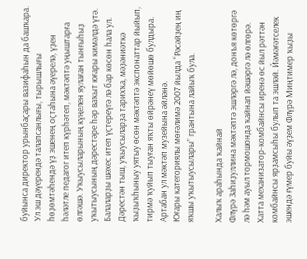буйынса директор урынбаҫары вазифаһын да башҡара.
Ул эш дәүерендә талапсанлығы, тырышлығы һөҙөмтәһендә үҙ эшенең оҫтаһына әүерелә, үҙен һәләтле педагог итеп күрһәтеп, мәктәптә уңыштарға өлгәшә. Уҡыусыларының күңелен яулаған тынғыһыҙ уҡытыусының дәрестәре һәр ваҡыт юғары кимәлдә үтә. Балаларҙы шәхес итеп үҫтереүгә лә бар көсөн һала ул. Дәрестән тыш, уҡыусыларҙа тарихҡа, мәҙәниәткә ҡыҙыҡһыныу уятыу өсөн мәктәптә экспонаттар йыйып, тирмә ҡуйып тыуған яҡты өйрәнеү мөйөшө булдыра. Артабан ул мәктәп музейына әйләнә.
Юғары категориялы мөғәлимә 2007 йылда “Рәсәйҙең иң яҡшы уҡытыусылары” грантына лайыҡ була.

Халыҡ араһында ҡайнай
Флүрә Заһиҙуллина мәктәптә эшләргә лә, донъя көтөргә лә һәм ауыл тормошонда ҡайнап йәшәргә лә өлгөрә. Хатта механизатор-комбайнсы иренә өс йыл рәттән комбайнсы ярҙамсыһы булып та эшләй. Йәмәғәтселек эшендә ғүмер буйы әүҙем Флүрә Миңтимер ҡыҙы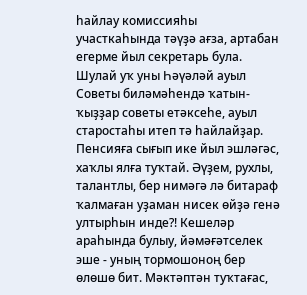һайлау комиссияһы участкаһында тәүҙә ағза, артабан егерме йыл секретарь була. Шулай уҡ уны Һәүәләй ауыл Советы биләмәһендә ҡатын-ҡыҙҙар советы етәксеһе, ауыл старостаһы итеп тә һайлайҙар. Пенсияға сығып ике йыл эшләгәс, хаҡлы ялға туҡтай. Әүҙем, рухлы, талантлы, бер нимәгә лә битараф ҡалмаған уҙаман нисек өйҙә генә ултырһын инде?! Кешеләр араһында булыу, йәмәғәтселек эше - уның тормошоноң бер өлөшө бит. Мәктәптән туҡтағас,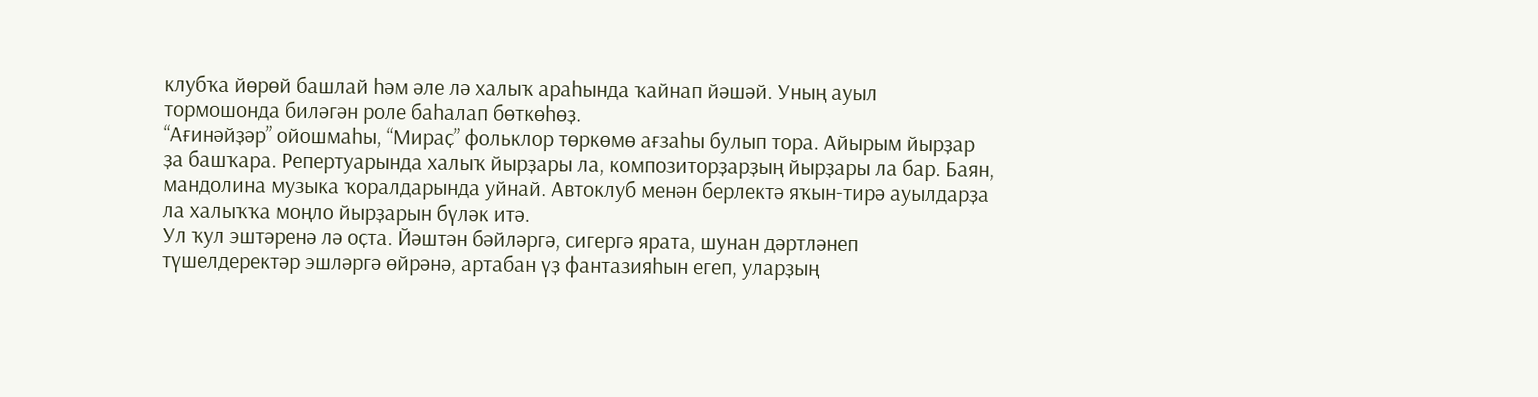клубҡа йөрөй башлай һәм әле лә халыҡ араһында ҡайнап йәшәй. Уның ауыл тормошонда биләгән роле баһалап бөткөһөҙ.
“Ағинәйҙәр” ойошмаһы, “Мираҫ” фольклор төркөмө ағзаһы булып тора. Айырым йырҙар ҙа башҡара. Репертуарында халыҡ йырҙары ла, композиторҙарҙың йырҙары ла бар. Баян, мандолина музыка ҡоралдарында уйнай. Автоклуб менән берлектә яҡын-тирә ауылдарҙа ла халыҡҡа моңло йырҙарын бүләк итә.
Ул ҡул эштәренә лә оҫта. Йәштән бәйләргә, сигергә ярата, шунан дәртләнеп түшелдеректәр эшләргә өйрәнә, артабан үҙ фантазияһын егеп, уларҙың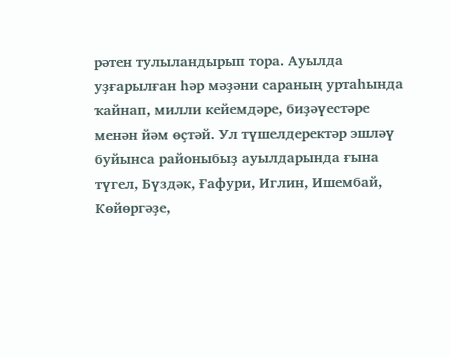рәтен тулыландырып тора. Ауылда уҙғарылған һәр мәҙәни сараның уртаһында ҡайнап, милли кейемдәре, биҙәүестәре менән йәм өҫтәй. Ул түшелдеректәр эшләү буйынса районыбыҙ ауылдарында ғына түгел, Бүздәк, Ғафури, Иглин, Ишембай, Көйөргәҙе,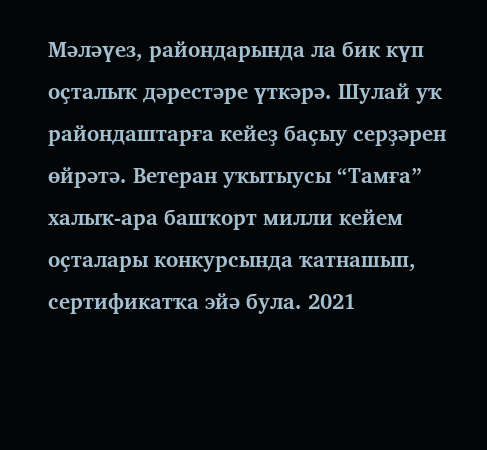Мәләүез, райондарында ла бик күп оҫталыҡ дәрестәре үткәрә. Шулай уҡ райондаштарға кейеҙ баҫыу серҙәрен өйрәтә. Ветеран уҡытыусы “Тамға” халыҡ-ара башҡорт милли кейем оҫталары конкурсында ҡатнашып, сертификатҡа эйә була. 2021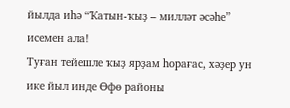йылда иһә “Ҡатын-ҡыҙ – милләт әсәһе” исемен ала!
Туған тейешле ҡыҙ ярҙам һорағас, хәҙер ун ике йыл инде Өфө районы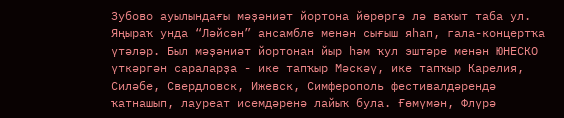Зубово ауылындағы мәҙәниәт йортона йөрөргә лә ваҡыт таба ул. Яңыраҡ унда “Ләйсән” ансамбле менән сығыш яһап, гала-концертҡа үтәләр. Был мәҙәниәт йортонан йыр һәм ҡул эштәре менән ЮНЕСКО үткәргән сараларҙа - ике тапҡыр Мәскәү, ике тапҡыр Карелия, Силәбе, Свердловск, Ижевск, Симферополь фестивалдәрендә ҡатнашып, лауреат исемдәренә лайыҡ була. Ғөмүмән, Флүрә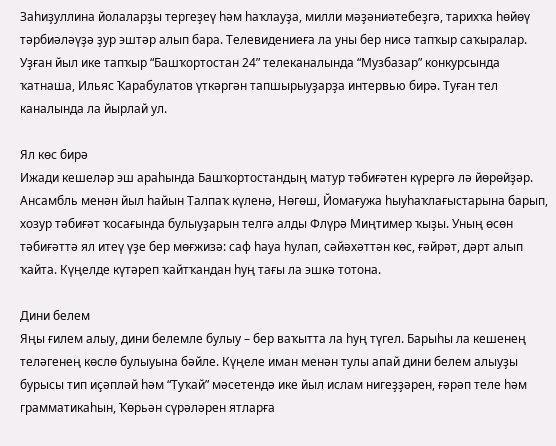Заһиҙуллина йолаларҙы тергеҙеү һәм һаҡлауҙа, милли мәҙәниәтебеҙгә, тарихҡа һөйөү тәрбиәләүҙә ҙур эштәр алып бара. Телевидениеға ла уны бер нисә тапҡыр саҡыралар. Уҙған йыл ике тапҡыр “Башҡортостан 24” телеканалында “Музбазар” конкурсында ҡатнаша, Ильяс Ҡарабулатов үткәргән тапшырыуҙарҙа интервью бирә. Туған тел каналында ла йырлай ул.

Ял көс бирә
Ижади кешеләр эш араһында Башҡортостандың матур тәбиғәтен күрергә лә йөрөйҙәр. Ансамбль менән йыл һайын Талпаҡ күленә, Нөгөш, Йомағужа һыуһаҡлағыстарына барып, хозур тәбиғәт ҡосағында булыуҙарын телгә алды Флүрә Миңтимер ҡыҙы. Уның өсөн тәбиғәттә ял итеү үҙе бер мөғжизә: саф һауа һулап, сәйәхәттән көс, ғәйрәт, дәрт алып ҡайта. Күңелде күтәреп ҡайтҡандан һуң тағы ла эшкә тотона.

Дини белем
Яңы ғилем алыу, дини белемле булыу – бер ваҡытта ла һуң түгел. Барыһы ла кешенең теләгенең көслө булыуына бәйле. Күңеле иман менән тулы апай дини белем алыуҙы бурысы тип иҫәпләй һәм “Туҡай” мәсетендә ике йыл ислам нигеҙҙәрен, ғәрәп теле һәм грамматикаһын, Ҡөрьән сүрәләрен ятларға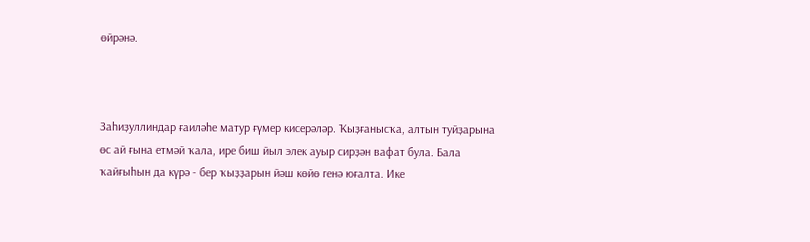өйрәнә.



Заһиҙуллиндар ғаиләһе матур ғүмер кисерәләр. Ҡыҙғанысҡа, алтын туйҙарына өс ай ғына етмәй ҡала, ире биш йыл элек ауыр сирҙән вафат була. Бала ҡайғыһын да күрә - бер ҡыҙҙарын йәш көйө генә юғалта. Ике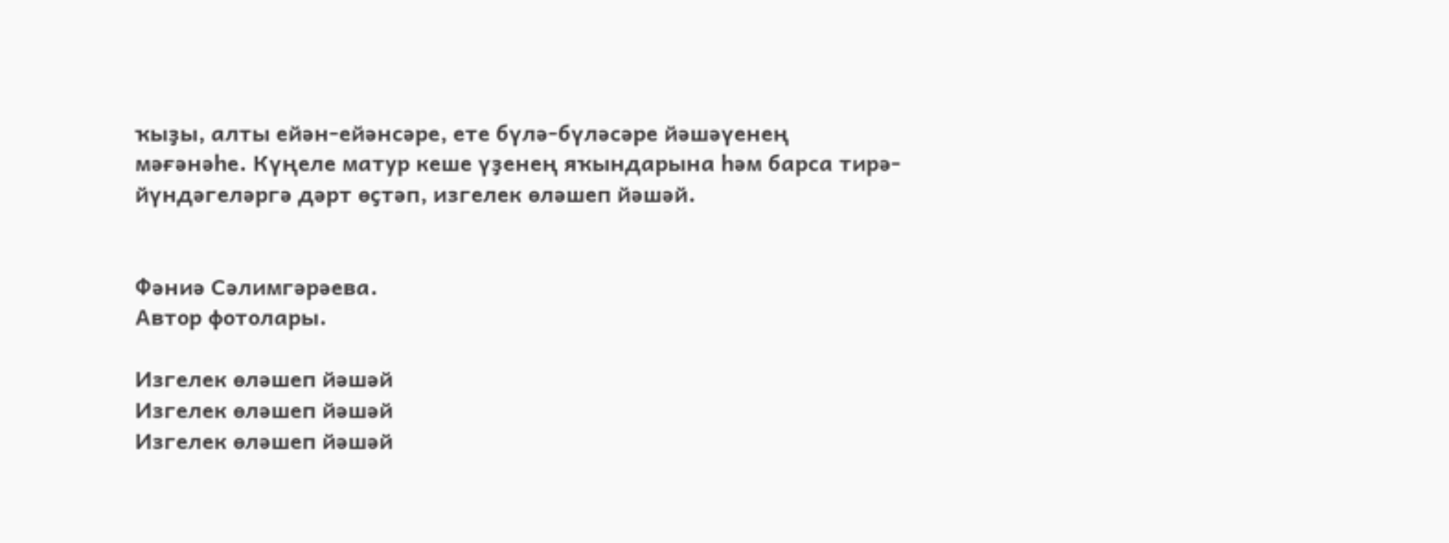ҡыҙы, алты ейән-ейәнсәре, ете бүлә-бүләсәре йәшәүенең мәғәнәһе. Күңеле матур кеше үҙенең яҡындарына һәм барса тирә-йүндәгеләргә дәрт өҫтәп, изгелек өләшеп йәшәй.


Фәниә Сәлимгәрәева.
Автор фотолары.

Изгелек өләшеп йәшәй
Изгелек өләшеп йәшәй
Изгелек өләшеп йәшәй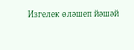Изгелек өләшеп йәшәй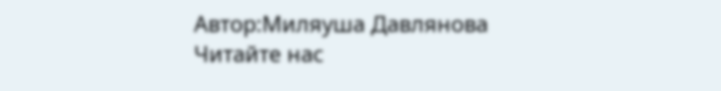Автор:Миляуша Давлянова
Читайте нас